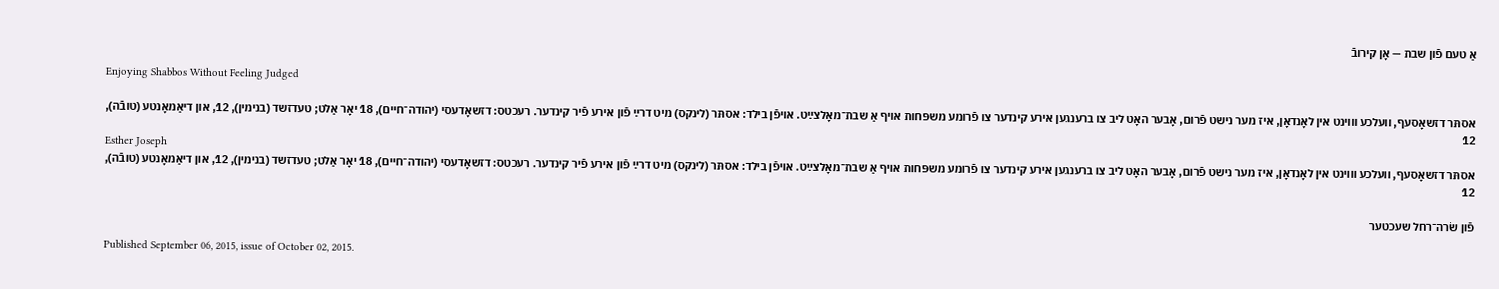אַ טעם פֿון שבת — אָן קירובֿ

Enjoying Shabbos Without Feeling Judged

אסתּר דזשאָסעף, וועלכע וווינט אין לאָנדאָן, איז מער נישט פֿרום, אָבער האָט ליב צו ברענגען אירע קינדער צו פֿרומע משפּחות אויף אַ שבת־מאָלצײַט. אויפֿן בילד: אסתּר (לינקס) מיט דרײַ פֿון אירע פֿיר קינדער. רעכטס: דזשאָדעסי (יהודה־חיים), 18 יאָר אַלט; טעדזשד (בנימין), 12, און דיאַמאָנטע (טובֿה), 12
Esther Joseph
אסתּר דזשאָסעף, וועלכע וווינט אין לאָנדאָן, איז מער נישט פֿרום, אָבער האָט ליב צו ברענגען אירע קינדער צו פֿרומע משפּחות אויף אַ שבת־מאָלצײַט. אויפֿן בילד: אסתּר (לינקס) מיט דרײַ פֿון אירע פֿיר קינדער. רעכטס: דזשאָדעסי (יהודה־חיים), 18 יאָר אַלט; טעדזשד (בנימין), 12, און דיאַמאָנטע (טובֿה), 12

פֿון שׂרה־רחל שעכטער

Published September 06, 2015, issue of October 02, 2015.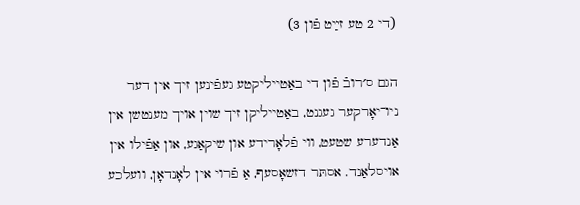(די 2 טע זײַט פֿון 3)

הגם ס׳רובֿ פֿון די באַטייליקטע געפֿינען זיך אין דער ניו־יאָרקער געגנט, באַטייליקן זיך שוין אויך מענטשן אין אַנדערע שטעט, ווי פֿלאָרידע און שיקאַגע, און אַפֿילו אין אויסלאַנד. אסתּר דזשאָסעף, אַ פֿרוי אין לאָנדאָן, וועלכע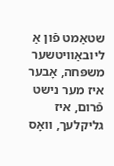שטאַמט פֿון אַ ליובאַוויטשער משפּחה, אָבער איז מער נישט פֿרום, איז גליקלעך, וואָס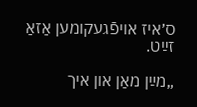ס׳איז אויפֿגעקומען אַזאַ זײַט.

„מײַן מאַן און איך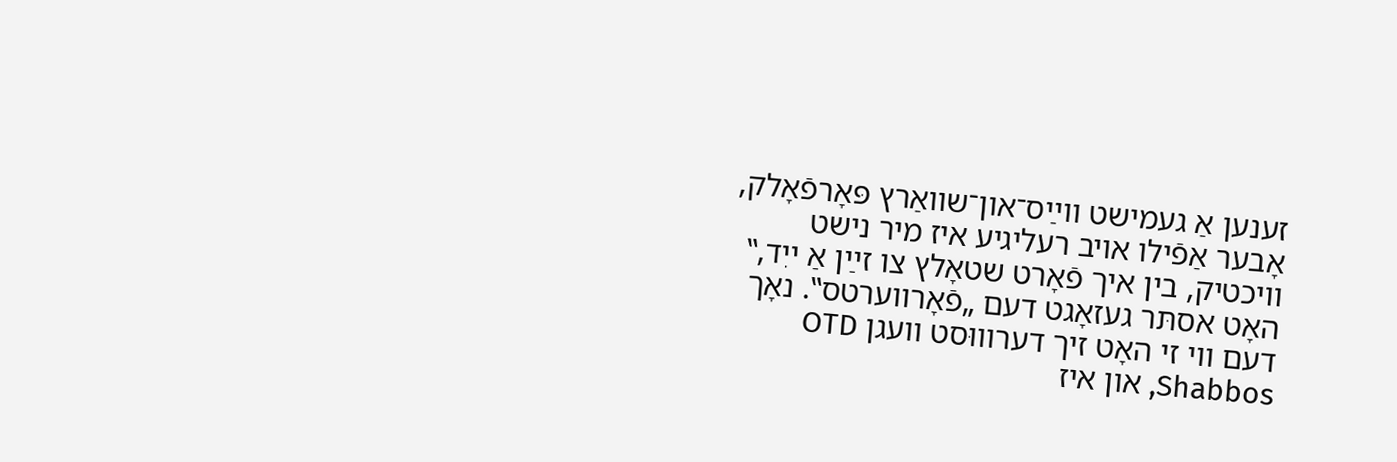זענען אַ געמישט ווײַס־און־שוואַרץ פּאָרפֿאָלק, אָבער אַפֿילו אויב רעליגיע איז מיר נישט וויכטיק, בין איך פֿאָרט שטאָלץ צו זײַן אַ ייִד,‟ האָט אסתּר געזאָגט דעם „פֿאָרווערטס‟. נאָך דעם ווי זי האָט זיך דערוווּסט וועגן OTD Shabbos, און איז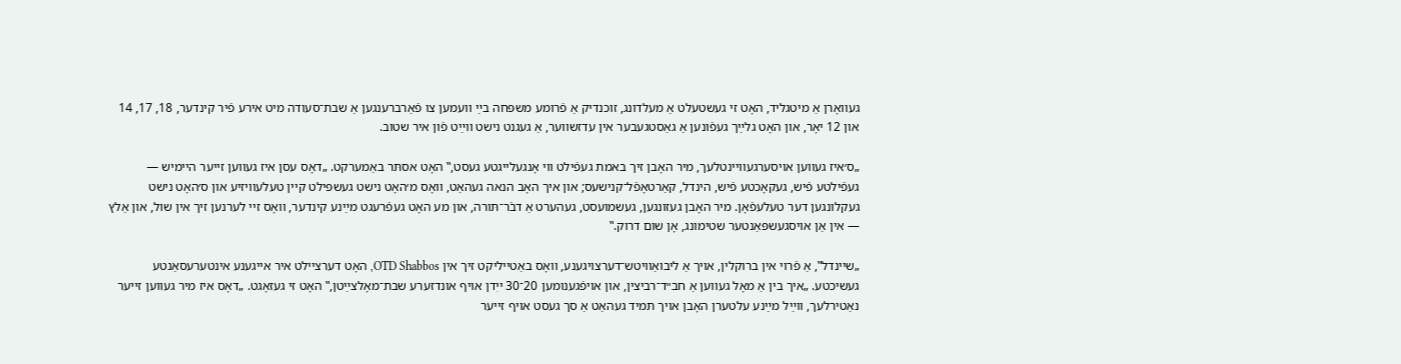געוואָרן אַ מיטגליד, האָט זי געשטעלט אַ מעלדונג, זוכנדיק אַ פֿרומע משפּחה בײַ וועמען צו פֿאַרברענגען אַ שבת־סעודה מיט אירע פֿיר קינדער, 18, 17, 14 און 12 יאָר, און האָט גלײַך געפֿונען אַ גאַסטגעבער אין עדזשווער, אַ געגנט נישט ווײַט פֿון איר שטוב.

„ס׳איז געווען אויסערגעוויינטלעך, מיר האָבן זיך באמת געפֿילט ווי אָנגעלייגטע געסט,‟ האָט אסתּר באַמערקט. „דאָס עסן איז געווען זייער היימיש — געפֿילטע פֿיש, געקאָכטע פֿיש, הינדל, קאַרטאָפֿל־קנישעס; און איך האָב הנאה געהאַט, וואָס מ׳האָט נישט געשפּילט קיין טעלעוויזיע און ס׳האָט נישט געקלונגען דער טעלעפֿאָן. מיר האָבן געזונגען, געשמועסט, געהערט אַ דבֿר־תּורה, און מע האָט געפֿרעגט מײַנע קינדער, וואָס זיי לערנען זיך אין שול, און אַלץ — אין אַן אויסגעשפּאַנטער שטימונג, אָן שום דרוק.‟

„שיינדל‟, אַ פֿרוי אין ברוקלין, אויך אַ ליבואַוויטש־דערצויגענע, וואָס באַטייליקט זיך אין OTD Shabbos, האָט דערציילט איר אייגענע אינטערעסאַנטע געשיכטע. „איך בין אַ מאָל געווען אַ חב״ד־רביצין, און אויפֿגענומען 20־30 ייִדן אויף אונדזערע שבת־מאָלצײַטן,‟ האָט זי געזאָגט. „דאָס איז מיר געווען זייער נאַטירלעך, ווײַל מײַנע עלטערן האָבן אויך תּמיד געהאַט אַ סך געסט אויף זייער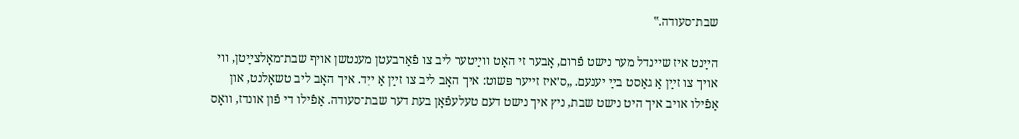שבת־סעודה.‟

הײַנט איז שיינדל מער נישט פֿרום, אָבער זי האָט ווײַטער ליב צו פֿאַרבעטן מענטשן אויף שבת־מאָלצײַטן, ווי אויך צו זײַן אַ גאַסט בײַ יענעם. „ס׳איז זייער פּשוט: איך האָב ליב צו זײַן אַ ייִד. איך האָב ליב טשאָלנט, און אַפֿילו אויב איך היט נישט שבת, ניץ איך נישט דעם טעלעפֿאָן בעת דער שבת־סעודה. אַפֿילו די פֿון אונדז, וואָס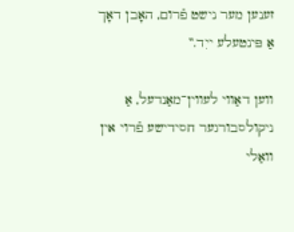זענען מער נישט פֿרום, האָבן דאָך אַ פּינטעלע ייִד.‟

ווען דאַווי לעווין־מאַנדעל, אַ ניקולסבורגער חסידישע פֿרוי אין וואַלי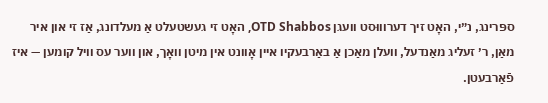ספּרינג, נ״י, האָט זיך דערוווּסט וועגן OTD Shabbos, האָט זי געשטעלט אַ מעלדונג, אַז זי און איר מאַן, ר׳ זעליג מאַנדעל, וועלן מאַכן אַ באַרבעקיו איין אָוונט אין מיטן וואָך, און ווער עס וויל קומען — איז פֿאַרבעטן.